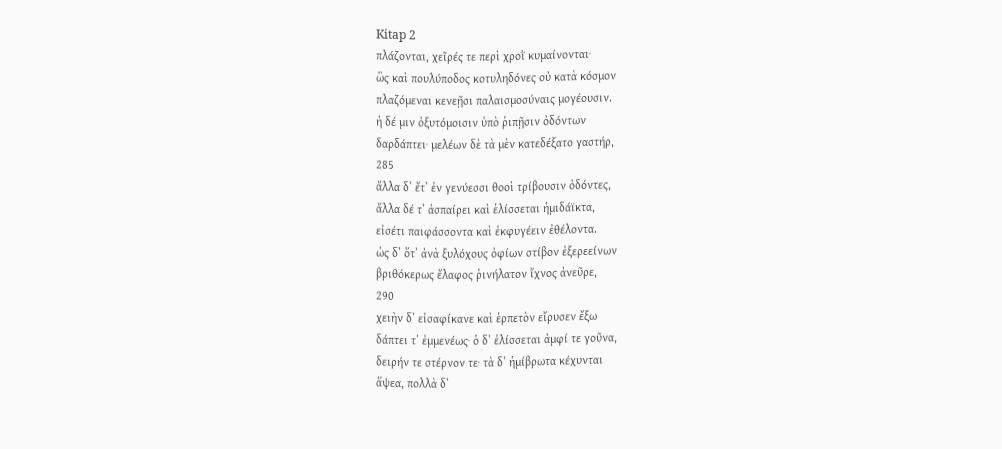Kitap 2
πλάζονται, χεῖρές τε περὶ χροῒ κυμαίνονται·
ὣς καὶ πουλύποδος κοτυληδόνες οὐ κατὰ κόσμον
πλαζόμεναι κενεῇσι παλαισμοσύναις μογέουσιν.
ἡ δέ μιν ὀξυτόμοισιν ὑπὸ ῥιπῇσιν ὀδόντων
δαρδάπτει· μελέων δὲ τὰ μὲν κατεδέξατο γαστήρ,
285
ἄλλα δʼ ἔτʼ ἐν γενύεσσι θοοὶ τρίβουσιν ὀδόντες,
ἄλλα δέ τʼ ἀσπαίρει καὶ ἑλίσσεται ἡμιδάϊκτα,
εἰσέτι παιφάσσοντα καὶ ἐκφυγέειν ἐθέλοντα.
ὡς δʼ ὅτʼ ἀνὰ ξυλόχους ὀφίων στίβον ἐξερεείνων
βριθόκερως ἔλαφος ῥινήλατον ἴχνος ἀνεῦρε,
290
χειὴν δʼ εἰσαφίκανε καὶ ἑρπετὸν εἴρυσεν ἔξω
δάπτει τʼ ἐμμενέως· ὁ δʼ ἐλίσσεται ἀμφί τε γοῦνα,
δειρήν τε στέρνον τε· τὰ δʼ ἡμίβρωτα κέχυνται
ἅψεα, πολλὰ δʼ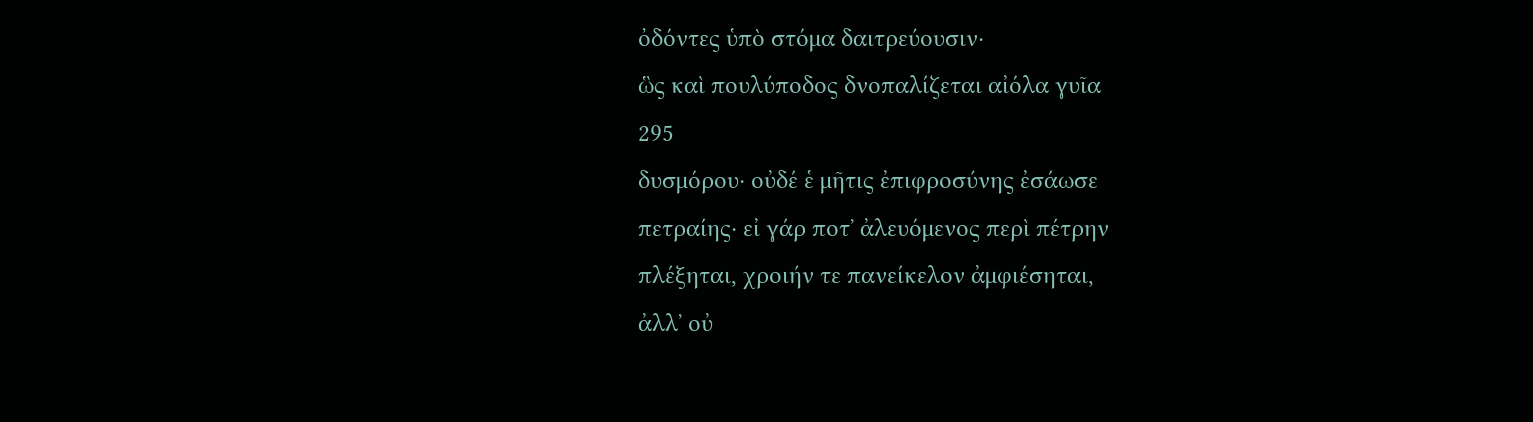ὀδόντες ὑπὸ στόμα δαιτρεύουσιν·
ὣς καὶ πουλύποδος δνοπαλίζεται αἰόλα γυῖα
295
δυσμόρου· οὐδέ ἑ μῆτις ἐπιφροσύνης ἐσάωσε
πετραίης· εἰ γάρ ποτʼ ἀλευόμενος περὶ πέτρην
πλέξηται, χροιήν τε πανείκελον ἀμφιέσηται,
ἀλλʼ οὐ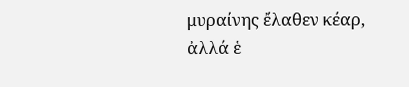μυραίνης ἔλαθεν κέαρ, ἀλλά ἑ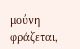μούνη
φράζεται,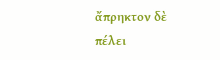ἄπρηκτον δὲ πέλει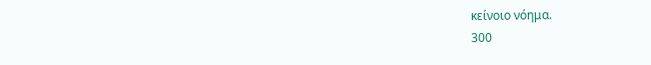κείνοιο νόημα.
300